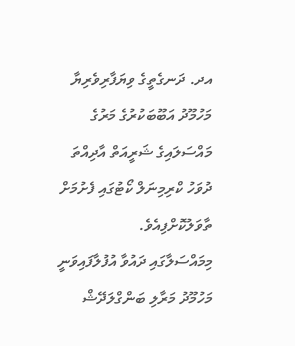އދ. ދަނގެތީގެ ވިޔަފާރިވެރިޔާ މަހުމޫދު އަބޫބަކުރުގެ މަރުގެ މައްސަލައިގެ ޝަރީއަތް އާދިއްތަ ދުވަހު ކްރިމިނަލް ކޯޓުގައި ފެށުމަށް ތާވަލުކޮށްފިއެވެ.
މިމައްސަލާގައި ދައުވާ އުފުލާފައިވަނީ މަހުމޫދު މަރާލި ބަންގްލަދޭޝް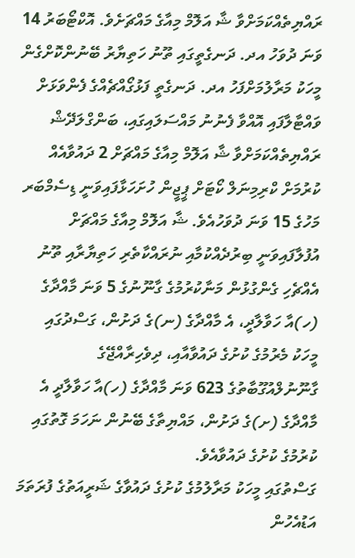ރައްޔިތެއްކަމަށްވާ ޝާ އަލޮމް މިއާގެ މައްޗަށެވެ. އޮކްޓޯބަރު 14 ވަނަ ދުވަހު އދ. ދަނގެތީގައި ތޫނު ހަތިޔާރު ބޭނުންކޮށްގެން މީހަކު މަރާލުމަށްފަހު އދ. ދަނގެތީ ފަޅުގޯއްޗެއްގެ ފެންވަޅަށް ވައްޓާލާފައި އޮއްވާ ފެނުނު މައްސަލައިގައި، ބަންގްލަދޭޝް ރައްޔިތެއްކަމަށްވާ ޝާ އަލޮމް މިއާގެ މައްޗަށް 2 ދައުވާއެއް ކުރުމަށް ކްރިމިނަލް ކޯޓަށް ޕީޖީން ހުށަހަޅާފައިވަނީ ޑިސެމްބަރ މަހުގެ 15 ވަނަ ދުވަހުއެވެ. ޝާ އަލޮމް މިއާގެ މައްޗަށް އުފުލާފައިވަނީ ބިރުދެއްކުމާއި ނުރައްކާތެރި ހަތިޔާރާއި ތޫނު އެއްޗެހި ގެންގުޅުން މަނާކުރުމުގެ ގާނޫނުގެ 5 ވަނަ މާއްދާގެ (ހ)އާ ހަވާލާދީ، އެ މާއްދާގެ (ނ)ގެ ދަށުން، ގަސްދުގައި މީހަކު މެރުމުގެ ކުށުގެ ދައުވާއާއި، ދިވެހިރާއްޖޭގެ ގާނޫނުލްއުގޫބާތުގެ 623 ވަނަ މާއްދާގެ (ހ)އާ ހަވާލާދީ އެ މާއްދާގެ (ށ)ގެ ދަށުން، މައްޔިތާގެ ބޭނުން ނަހަމަ ގޮތުގައި ކުރުމުގެ ކުށުގެ ދައުވާއެވެ.
ގަސްތުގައި މީހަކު މަރާލުމުގެ ކުށުގެ ދައުވާގެ ޝަރީއަތުގެ ފުރަތަމަ އަޑުއެހުން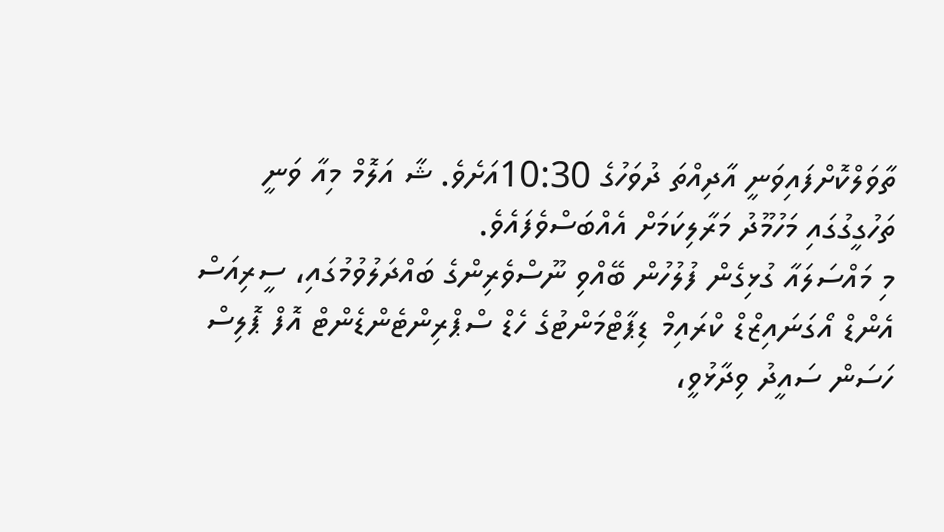ތާވަލްކޮށްފައިވަނީ އާދިއްތަ ދުވަހުގެ 10:30އަށެވެ. ޝާ އަލޮމް މިއާ ވަނީ ތަހުގީގުގައި މަހުމޫދު މަރާލިކަމަށް އެއްބަސްވެފައެވެ.
މި މައްސަލައާ ގުޅިގެން ފުލުހުން ބޭއްވި ނޫސްވެރިންގެ ބައްދަލުވުމުގައި، ސީރިއަސް އެންޑް އޯގަނައިޒްޑް ކްރައިމް ޑިޕާޓްމަންޓުގެ ހެޑް ސްޕްރިންޓެންޑެންޓް އޮފް ޕޮލިސް ހަސަން ސައީދު ވިދާޅުވީ،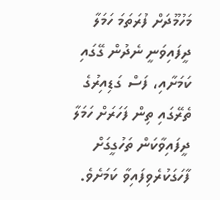މަހުމޫދަށް ފުރަތަމަ ހަމަލާ ދީފައިވަނީ ނެދުން ގޭގައި ކަމަށާއި، ފަސް ގަޑިއިރުގެ ތެރޭގައި ތިން ފަހަރަށް ހަމަލާ ދީފައިވާކަން ތަހުގީގަށް ފާހަގަކުރެވިފައިވާ ކަމަށެވެ.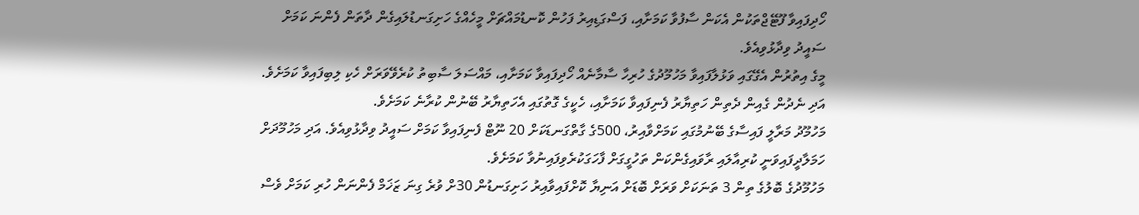ހޯދިފައިވާ ފޫޓޭޖްތަކުން އެކަން ސާފުވާ ކަމަށާއި، ފަސްގަޑިއިރު ފަހުން ކޮނޑުމައްޗަށް މީހެއްގެ ހަށިގަނޑުލައިގެން ދާތަން ފެންނަ ކަމަށް ސައީދު ވިދާޅުވިއެވެ.
މީގެ އިތުރުން އެގޭގައި ވަޅުލާފައިވާ މަހުމޫދުގެ ހުރިހާ ސާމާނެއް ހޯދިފައިވާ ކަމަށާއި، މައްސަލަ ސާބިތު ކުރެވޭވަރަށް ހެކި ލިބިފައިވާ ކަމަށެވެ. އަދި ނެދުން ގެއިން ދެތިން ހަތިޔާރު ފެނިފައިވާ ކަމަށާއި، ހެކީގެ ގޮތުގައި އެހަތިޔާރު ބޭނުން ކުރާނެ ކަމަށެވެ.
މަހުމޫދު މަރާލީ ފައިސާގެ ބޭނުމުގައި ކަމަށްވާއިރު، 500ގެ ގާތްގަނޑަކަށް 20 ނޫޓް ފެނިފައިވާ ކަމަށް ސައީދު ވިދާޅުވިއެވެ. އަދި މަހުމޫދަށް ހަމަލާދީފައިވަނީ ކުރިއާލައި ރާވައިގެންކަން ތަހުގީގަށް ފާހަގަކުރެވިފައިނުވާ ކަމަށެވެ.
މަހުމޫދުގެ ބޮލުގެ ތިން 3 ތަނަކަށް ވަރަށް ބޮޑަށް އަނިޔާ ކޮށްފައިވާއިރު ހަށިގަނޑުން 30ށް ވުރެ ގިނަ ޒަޚަމް ފެންނަން ހުރި ކަމަށް ވެސް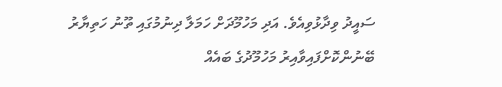ސައީދު ވިދާޅުވިއެވެ. އަދި މަހުމޫދަށް ހަމަލާ ދިނުމުގައި ތޫނު ހަތިޔާރު ބޭނުންކޮށްފައިވާއިރު މަހުމޫދުގެ ބައެއް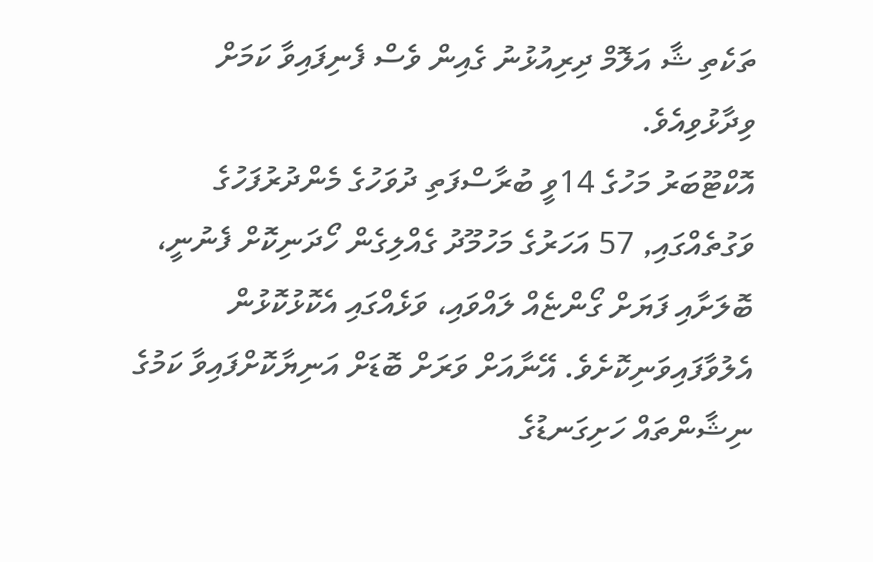ތަކެތި ޝާ އަލޮމް ދިރިއުޅުނު ގެއިން ވެސް ފެނިފައިވާ ކަމަށް ވިދާޅުވިއެވެ.
އޮކްޓޫބަރު މަހުގެ 14ވީ ބުރާސްފަތި ދުވަހުގެ މެންދުރުފަހުގެ ވަގުތެއްގައި, 57 އަހަރުގެ މަހުމޫދު ގެއްލިގެން ހޯދަނިކޮށް ފެނުނީ، ބޮލަށާއި ފަޔަށް ގޯންޏެއް ލައްވައި، ވަޅެއްގައި އެކޮޅުކޮޅުން އެލުވާފައިވަނިކޮށެވެ. އޭނާއަށް ވަރަށް ބޮޑަށް އަނިޔާކޮށްފައިވާ ކަމުގެ ނިޝާންތައް ހަށިގަނޑުގެ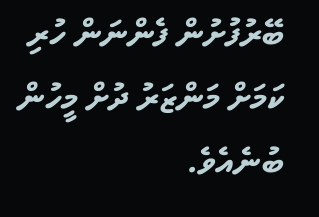ބޭރުފުށުން ފެންނަން ހުރި ކަމަށް މަންޒަރު ދުށް މީހުން ބުނެއެވެ.